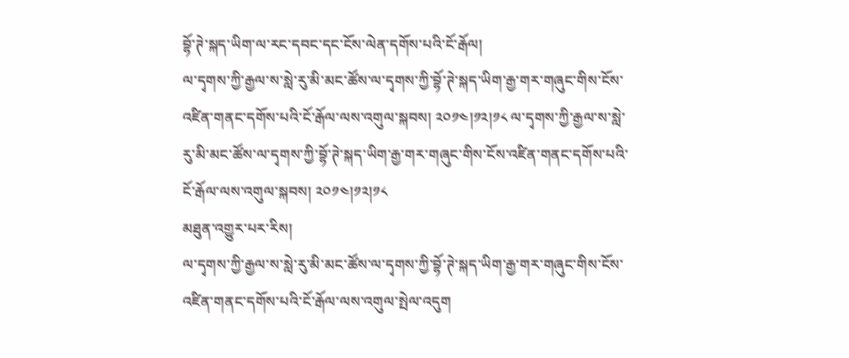བྷོ་ཊེ་སྐད་ཡིག་ལ་རང་དབང་དང་ངོས་ལེན་དགོས་པའི་ངོ་རྒོལ།
ལ་དྭགས་ཀྱི་རྒྱལ་ས་སླེ་རུ་མི་མང་ཚོས་ལ་དྭགས་ཀྱི་བྷོ་ཊེ་སྐད་ཡིག་རྒྱ་གར་གཞུང་གིས་ངོས་འཛིན་གནང་དགོས་པའི་ངོ་རྒོལ་ལས་འགུལ་སྐབས། ༢༠༡༤།༡༢།༡༨ ལ་དྭགས་ཀྱི་རྒྱལ་ས་སླེ་རུ་མི་མང་ཚོས་ལ་དྭགས་ཀྱི་བྷོ་ཊེ་སྐད་ཡིག་རྒྱ་གར་གཞུང་གིས་ངོས་འཛིན་གནང་དགོས་པའི་ངོ་རྒོལ་ལས་འགུལ་སྐབས། ༢༠༡༤།༡༢།༡༨
མཐུན་འགྱུར་པར་རིས།
ལ་དྭགས་ཀྱི་རྒྱལ་ས་སླེ་རུ་མི་མང་ཚོས་ལ་དྭགས་ཀྱི་བྷོ་ཊེ་སྐད་ཡིག་རྒྱ་གར་གཞུང་གིས་ངོས་འཛིན་གནང་དགོས་པའི་ངོ་རྒོལ་ལས་འགུལ་སྤེལ་འདུག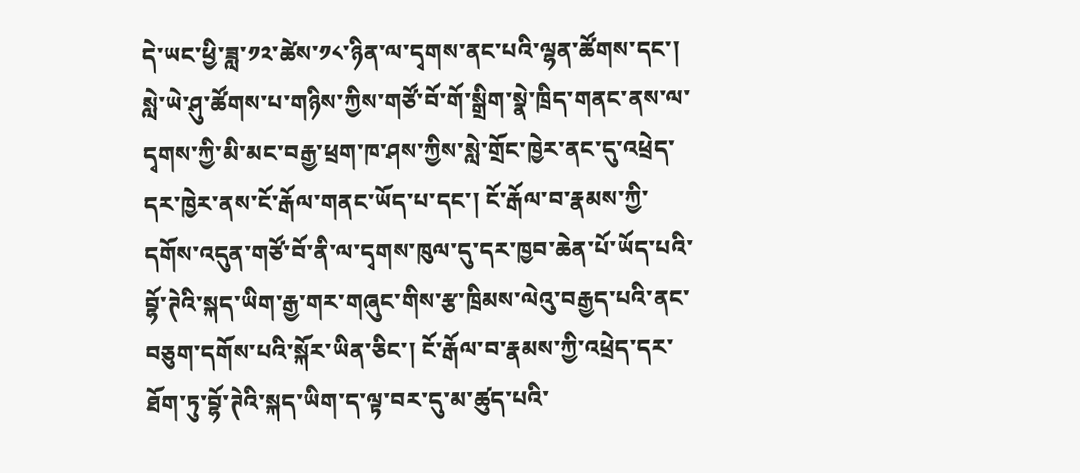དེ་ཡང་ཕྱི་ཟླ་༡༢་ཚེས་༡༨་ཉིན་ལ་དྭགས་ནང་པའི་ལྷན་ཚོགས་དང་། སླེ་ཡེ་ཤུ་ཚོགས་པ་གཉིས་ཀྱིས་གཙོ་བོ་གོ་སྒྲིག་སྣེ་ཁྲིད་གནང་ནས་ལ་དྭགས་ཀྱི་མི་མང་བརྒྱ་ཕྲག་ཁ་ཤས་ཀྱིས་སླེ་གྲོང་ཁྱེར་ནང་དུ་འཕྲེད་དར་ཁྱེར་ནས་ངོ་རྒོལ་གནང་ཡོད་པ་དང་། ངོ་རྒོལ་བ་རྣམས་ཀྱི་དགོས་འདུན་གཙོ་བོ་ནི་ལ་དྭགས་ཁུལ་དུ་དར་ཁྱབ་ཆེན་པོ་ཡོད་པའི་བྷོ་ཊེའི་སྐད་ཡིག་རྒྱ་གར་གཞུང་གིས་རྩ་ཁྲིམས་ལེའུ་བརྒྱད་པའི་ནང་བཅུག་དགོས་པའི་སྐོར་ཡིན་ཅིང་། ངོ་རྒོལ་བ་རྣམས་ཀྱི་འཕྲེད་དར་ཐོག་ཏུ་བྷོ་ཊེའི་སྐད་ཡིག་ད་ལྟ་བར་དུ་མ་ཚུད་པའི་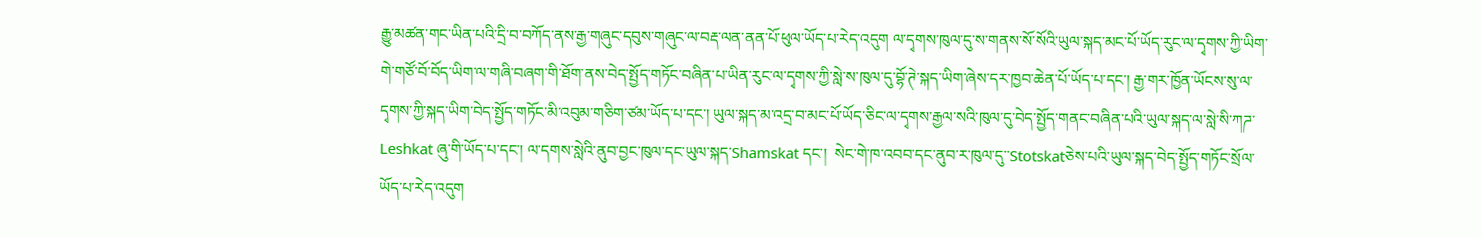རྒྱུ་མཚན་གང་ཡིན་པའི་དྲི་བ་བཀོད་ནས་རྒྱ་གཞུང་དབུས་གཞུང་ལ་བརྡ་ལན་ནན་པོ་ཕུལ་ཡོད་པ་རེད་འདུག ལ་དྭགས་ཁུལ་དུ་ས་གནས་སོ་སོའི་ཡུལ་སྐད་མང་པོ་ཡོད་རུང་ལ་དྭགས་ཀྱི་ཡིག་གེ་གཙོ་བོ་བོད་ཡིག་ལ་གཞི་བཞག་གི་ཐོག་ནས་བེད་སྤྱོད་གཏོང་བཞིན་པ་ཡིན་རུང་ལ་དྭགས་ཀྱི་སླེ་ས་ཁུལ་དུ་བྷོ་ཊེ་སྐད་ཡིག་ཞེས་དར་ཁྱབ་ཆེན་པོ་ཡོད་པ་དང་། རྒྱ་གར་ཁྱོན་ཡོངས་སུ་ལ་དྭགས་ཀྱི་སྐད་ཡིག་བེད་སྤྱོད་གཏོང་མི་འབུམ་གཅིག་ཙམ་ཡོད་པ་དང་། ཡུལ་སྐད་མ་འདྲ་བ་མང་པོ་ཡོད་ཅིང་ལ་དྭགས་རྒྱལ་སའི་ཁུལ་དུ་བེད་སྤྱོད་གནང་བཞིན་པའི་ཡུལ་སྐད་ལ་སླེ་སི་ཀཌ་Leshkat ཞུ་གི་ཡོད་པ་དང་། ལ་དགས་སླེའི་ནུབ་བྱང་ཁུལ་དང་ཡུལ་སྐད་Shamskat དང་།  སེང་གེ་ཁ་འབབ་དང་ནུབ་ར་ཁུལ་དུ་་Stotskatཅེས་པའི་ཡུལ་སྐད་བེད་སྤྱོད་གཏོང་སྲོལ་ཡོད་པ་རེད་འདུག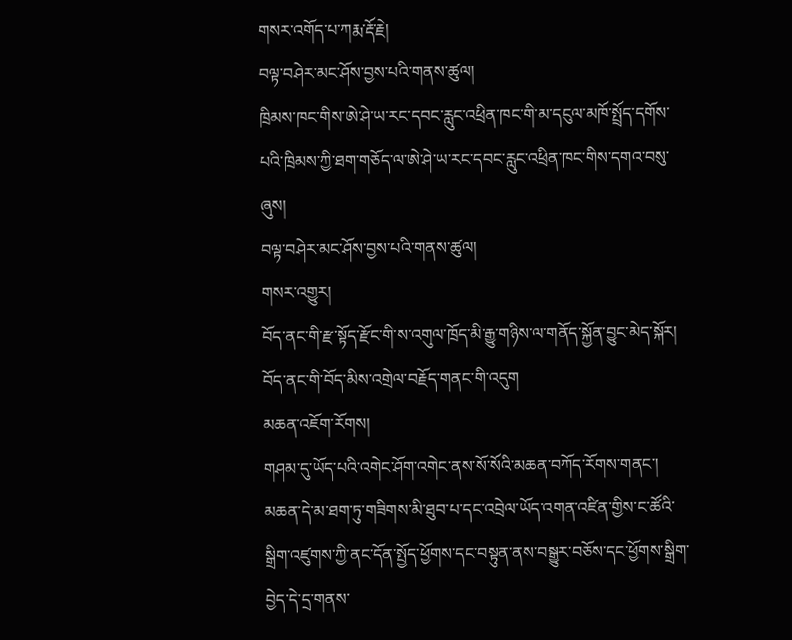གསར་འགོད་པ་ཀརྨ་རྡོ་རྗེ།
བལྟ་བཤེར་མང་ཤོས་བྱས་པའི་གནས་ཚུལ།
ཁྲིམས་ཁང་གིས་ཨེ་ཤེ་ཡ་རང་དབང་རླུང་འཕྲིན་ཁང་གི་མ་དངུལ་མཁོ་སྤྲོད་དགོས་པའི་ཁྲིམས་ཀྱི་ཐག་གཅོད་ལ་ཨེ་ཤེ་ཡ་རང་དབང་རླུང་འཕྲིན་ཁང་གིས་དགའ་བསུ་ཞུས།
བལྟ་བཤེར་མང་ཤོས་བྱས་པའི་གནས་ཚུལ།
གསར་འགྱུར།
བོད་ནང་གི་རྫ་སྟོད་རྫོང་གི་ས་འགུལ་ཁྲོད་མི་རྒྱུ་གཉིས་ལ་གནོད་སྐྱོན་བྱུང་མེད་སྐོར། བོད་ནང་གི་བོད་མིས་འགྲེལ་བརྗོད་གནང་གི་འདུག
མཆན་འཇོག་རོགས།
གཤམ་དུ་ཡོད་པའི་འགེང་ཤོག་འགེང་ནས་སོ་སོའི་མཆན་བཀོད་རོགས་གནང་། མཆན་དེ་མ་ཐག་ཏུ་གཟིགས་མི་ཐུབ་པ་དང་འབྲེལ་ཡོད་འགན་འཛིན་གྱིས་ང་ཚོའི་སྒྲིག་འཛུགས་ཀྱི་ནང་དོན་སྤྱོད་ཕྱོགས་དང་བསྟུན་ནས་བསྒྱུར་བཅོས་དང་ཕྱོགས་སྒྲིག་བྱེད་དེ་དྲ་གནས་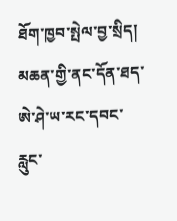ཐོག་ཁྱབ་སྤེལ་བྱ་སྲིད། མཆན་གྱི་ནང་དོན་ཐད་ཨེ་ཤེ་ཡ་རང་དབང་རླུང་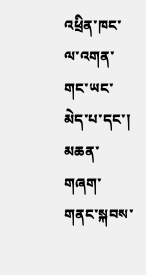འཕྲིན་ཁང་ལ་འགན་གང་ཡང་མེད་པ་དང་། མཆན་གཞག་གནང་སྐབས་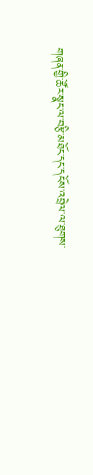གཞན་གྱི་ཚོར་སྣང་ལ་བརྩི་མཐོང་དང་དངོས་འབྲེལ་ལ་ཐུགས་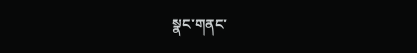སྣང་གནང་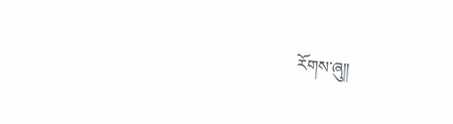རོགས་ཞུ༎